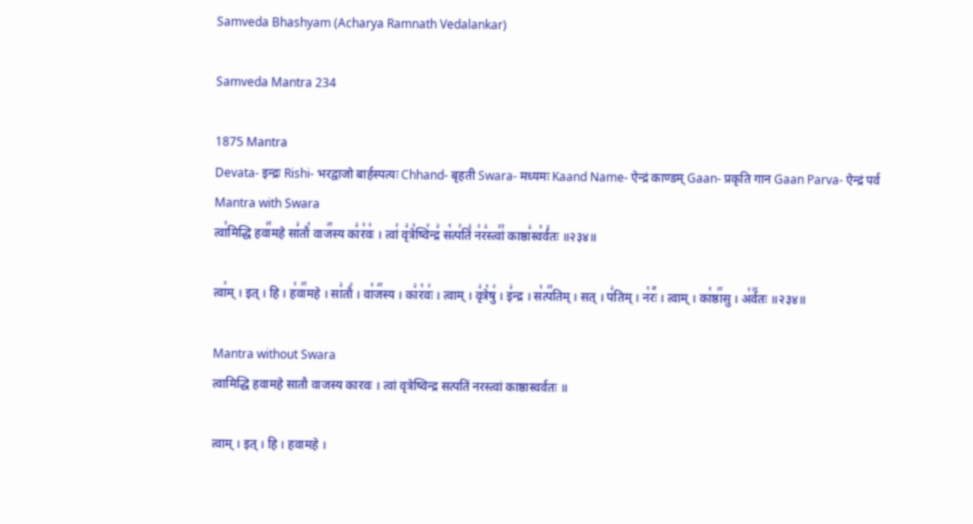Samveda Bhashyam (Acharya Ramnath Vedalankar)

Samveda Mantra 234

1875 Mantra
Devata- इन्द्रः Rishi- भरद्वाजो बार्हस्पत्यः Chhand- बृहती Swara- मध्यमः Kaand Name- ऐन्द्रं काण्डम् Gaan- प्रकृति गान Gaan Parva- ऐन्द्रं पर्व
Mantra with Swara
त्वा꣡मिद्धि हवा꣢꣯महे सा꣣तौ꣡ वाज꣢꣯स्य का꣣र꣡वः꣢ । त्वां꣢ वृ꣣त्रे꣡ष्वि꣢न्द्र꣣ स꣡त्प꣢तिं꣣ न꣢र꣣स्त्वां꣢꣫ काष्ठा꣣स्व꣡र्व꣢तः ॥२३४॥

त्वा꣢म् । इत् । हि । ह꣡वा꣢꣯महे । सा꣣तौ꣢ । वा꣡ज꣢꣯स्य । का꣣र꣡वः꣢ । त्वाम् । वृ꣣त्रे꣡षु꣢ । इ꣣न्द्र । स꣡त्प꣢꣯तिम् । सत् । प꣣तिम् । न꣡रः꣢꣯ । त्वाम् । का꣡ष्ठा꣢꣯सु । अ꣡र्व꣢꣯तः ॥२३४॥

Mantra without Swara
त्वामिद्धि हवामहे सातौ वाजस्य कारवः । त्वां वृत्रेष्विन्द्र सत्पतिं नरस्त्वां काष्ठास्वर्वतः ॥

त्वाम् । इत् । हि । हवामहे ।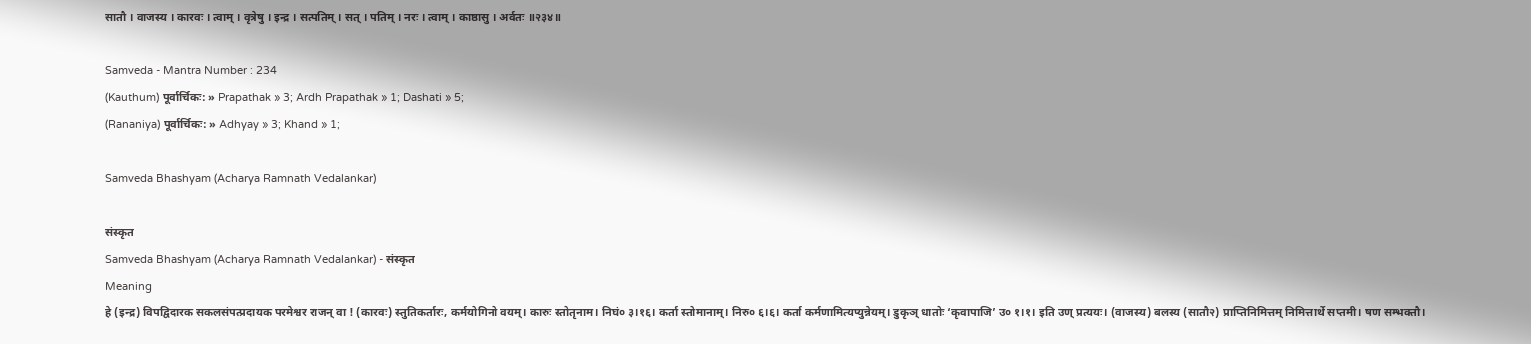सातौ । वाजस्य । कारवः । त्वाम् । वृत्रेषु । इन्द्र । सत्पतिम् । सत् । पतिम् । नरः । त्वाम् । काष्ठासु । अर्वतः ॥२३४॥

Samveda - Mantra Number : 234
(Kauthum) पूर्वार्चिकः: » Prapathak » 3; Ardh Prapathak » 1; Dashati » 5;
(Rananiya) पूर्वार्चिकः: » Adhyay » 3; Khand » 1;

Samveda Bhashyam (Acharya Ramnath Vedalankar)

संस्कृत
Samveda Bhashyam (Acharya Ramnath Vedalankar) - संस्कृत
Meaning
हे (इन्द्र) विपद्विदारक सकलसंपत्प्रदायक परमेश्वर राजन् वा ! (कारवः) स्तुतिकर्तारः, कर्मयोगिनो वयम्। कारुः स्तोतृनाम। निघं० ३।१६। कर्ता स्तोमानाम्। निरु० ६।६। कर्ता कर्मणामित्यप्युन्नेयम्। डुकृञ् धातोः ‘कृवापाजि’ उ० १।१। इति उण् प्रत्ययः। (वाजस्य) बलस्य (सातौ२) प्राप्तिनिमित्तम् निमित्तार्थे सप्तमी। षण सम्भक्तौ।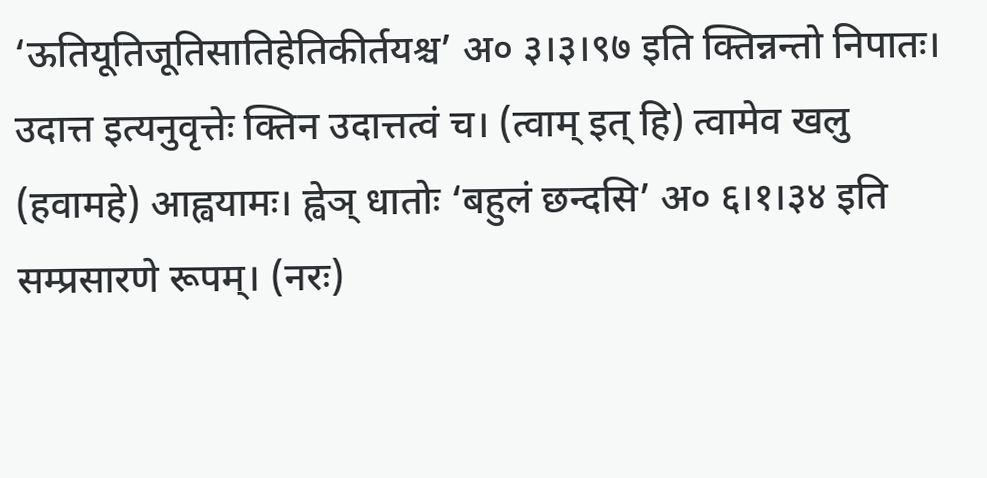‘ऊतियूतिजूतिसातिहेतिकीर्तयश्च’ अ० ३।३।९७ इति क्तिन्नन्तो निपातः। उदात्त इत्यनुवृत्तेः क्तिन उदात्तत्वं च। (त्वाम् इत् हि) त्वामेव खलु (हवामहे) आह्वयामः। ह्वेञ् धातोः ‘बहुलं छन्दसि’ अ० ६।१।३४ इति सम्प्रसारणे रूपम्। (नरः)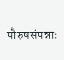पौरुषसंपन्नाः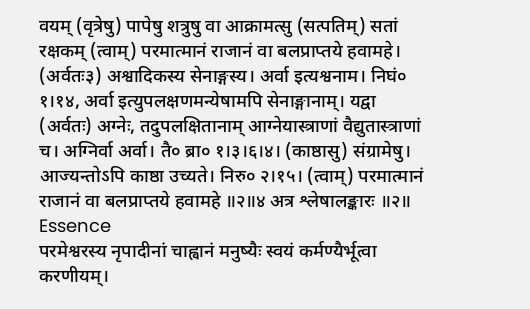वयम् (वृत्रेषु) पापेषु शत्रुषु वा आक्रामत्सु (सत्पतिम्) सतां रक्षकम् (त्वाम्) परमात्मानं राजानं वा बलप्राप्तये हवामहे। (अर्वतः३) अश्वादिकस्य सेनाङ्गस्य। अर्वा इत्यश्वनाम। निघं० १।१४, अर्वा इत्युपलक्षणमन्येषामपि सेनाङ्गानाम्। यद्वा (अर्वतः) अग्नेः, तदुपलक्षितानाम् आग्नेयास्त्राणां वैद्युतास्त्राणां च। अग्निर्वा अर्वा। तै० ब्रा० १।३।६।४। (काष्ठासु) संग्रामेषु। आज्यन्तोऽपि काष्ठा उच्यते। निरु० २।१५। (त्वाम्) परमात्मानं राजानं वा बलप्राप्तये हवामहे ॥२॥४ अत्र श्लेषालङ्कारः ॥२॥
Essence
परमेश्वरस्य नृपादीनां चाह्वानं मनुष्यैः स्वयं कर्मण्यैर्भूत्वा करणीयम्।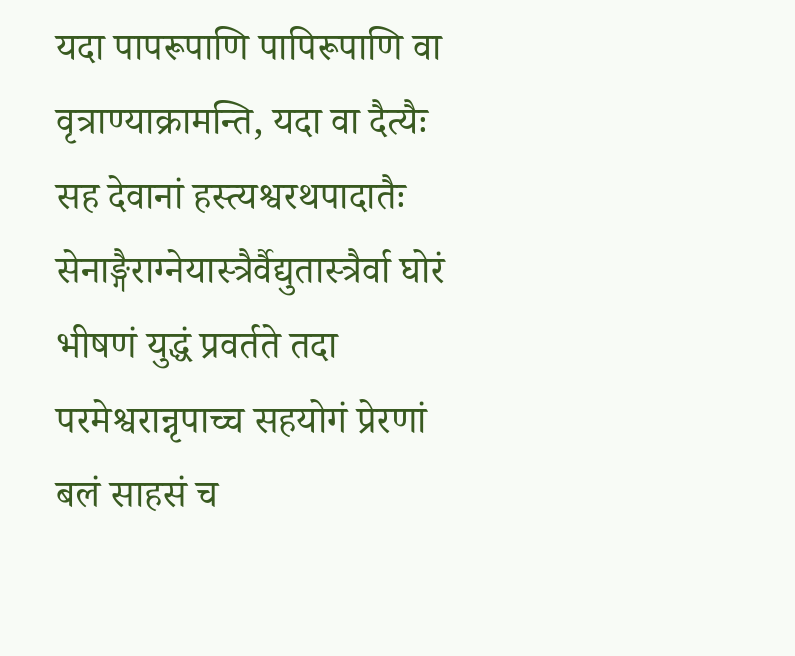यदा पापरूपाणि पापिरूपाणि वा वृत्राण्याक्रामन्ति, यदा वा दैत्यैः सह देवानां हस्त्यश्वरथपादातैः सेनाङ्गैराग्नेयास्त्रैर्वैद्युतास्त्रैर्वा घोरं भीषणं युद्धं प्रवर्तते तदा परमेश्वरान्नृपाच्च सहयोगं प्रेरणां बलं साहसं च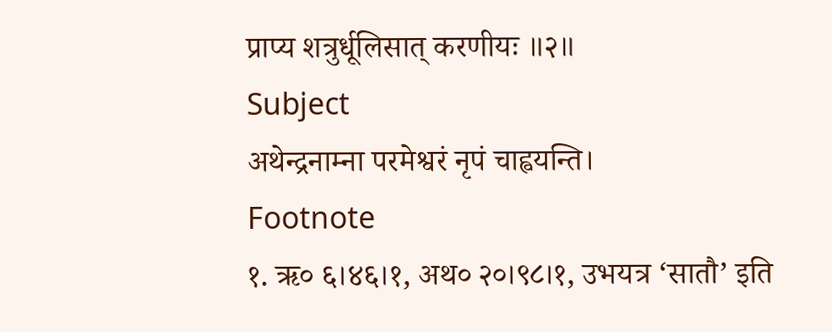प्राप्य शत्रुर्धूलिसात् करणीयः ॥२॥
Subject
अथेन्द्रनाम्ना परमेश्वरं नृपं चाह्वयन्ति।
Footnote
१. ऋ० ६।४६।१, अथ० २०।९८।१, उभयत्र ‘सातौ’ इति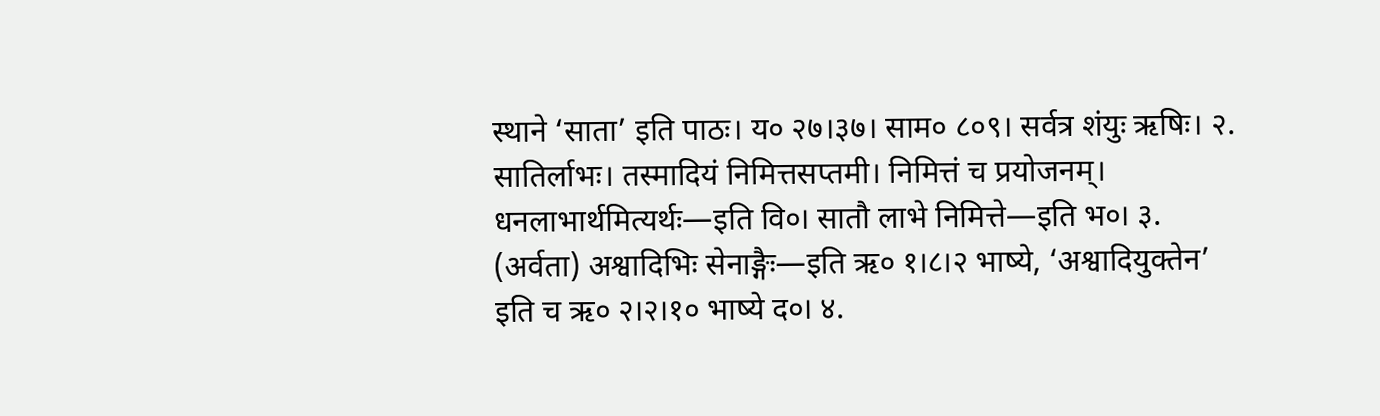स्थाने ‘साता’ इति पाठः। य० २७।३७। साम० ८०९। सर्वत्र शंयुः ऋषिः। २. सातिर्लाभः। तस्मादियं निमित्तसप्तमी। निमित्तं च प्रयोजनम्। धनलाभार्थमित्यर्थः—इति वि०। सातौ लाभे निमित्ते—इति भ०। ३. (अर्वता) अश्वादिभिः सेनाङ्गैः—इति ऋ० १।८।२ भाष्ये, ‘अश्वादियुक्तेन’ इति च ऋ० २।२।१० भाष्ये द०। ४.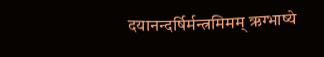दयानन्दर्षिर्मन्त्रमिमम् ऋग्भाष्ये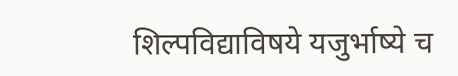शिल्पविद्याविषये यजुर्भाष्ये च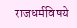राजधर्मविषये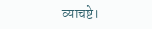व्याचष्टे।